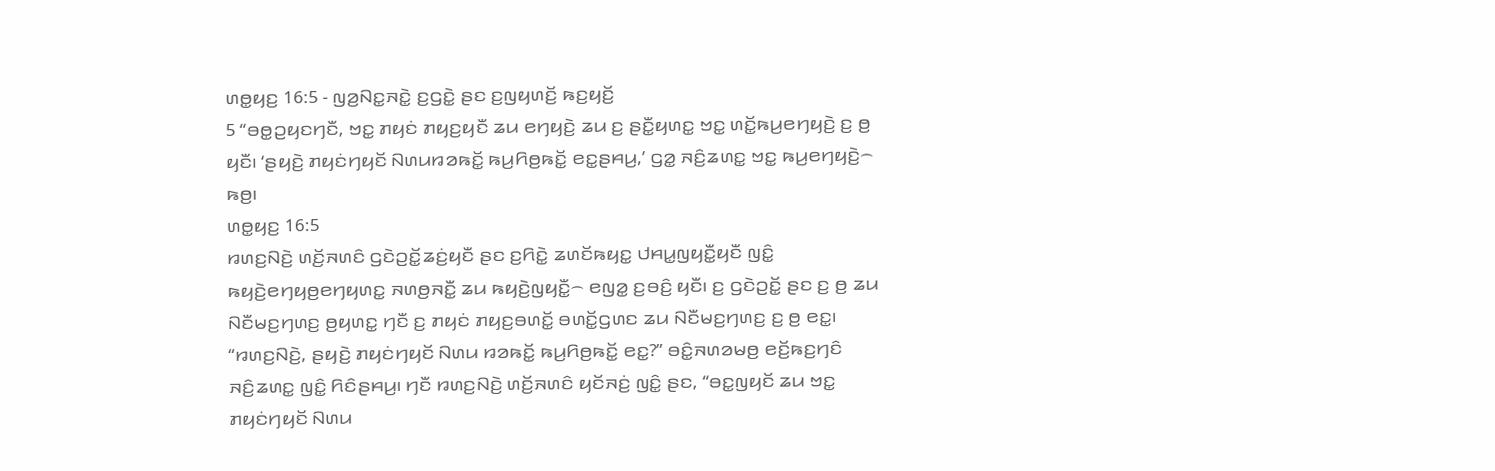ꤛꤥ꤭ꤟꤢ꤬ 16:5 - ꤜꤤ꤬ꤡꤢ꤭ꤏꤢꤧ꤭ ꤢ꤬ꤞꤢꤧ꤭ ꤔꤢ ꤢ꤬ꤜꤟꤛꤢꤩ꤬ ꤒꤢ꤬ꤟꤢꤩ꤬
5 “ꤋꤥ꤭ꤑꤟꤢꤚꤢꤪ, ꤠꤢ꤭ ꤊꤟꤢꤦ ꤊꤟꤢ꤬ꤟꤢꤪ ꤘꤣ ꤕꤚꤟꤢꤧ꤬ ꤘꤣ ꤢ꤬ ꤔꤢꤪ꤭ꤟꤛꤢ꤭ ꤠꤢ꤭ ꤛꤢꤩ꤭ꤒꤣ꤬ꤕꤚꤟꤢꤧ꤬ ꤢ꤬ ꤥ꤬ ꤟꤢꤪ꤯ ‘ꤔꤟꤢꤧ꤬ ꤊꤟꤢꤦꤚꤟꤢꤩ ꤡꤛꤣꤙꤤꤒꤢꤩ꤭ ꤒꤣ꤬ꤖꤥ꤬ꤒꤢꤩ꤭ ꤕꤢ꤭ꤔꤌꤣ꤬,’ ꤞꤤ꤭ ꤏꤢꤨ꤬ꤘꤛꤢ꤭ ꤠꤢ꤭ ꤒꤣ꤬ꤕꤚꤟꤢꤧ꤬꤮ ꤒꤥ꤬꤯
ꤛꤥ꤭ꤟꤢ꤬ 16:5
ꤙꤛꤢ꤬ꤡꤢꤧ꤬ ꤛꤢꤩ꤬ꤏꤛꤢꤨ ꤞꤢꤧꤑꤢꤩ꤭ꤘꤢꤦ꤬ꤟꤢꤪ ꤔꤢ ꤢ꤬ꤖꤢꤧ꤭ ꤘꤛꤢꤩꤒꤟꤢ꤭ ꤓꤌꤣ꤭ꤜꤟꤢꤪ꤭ꤟꤢꤪ ꤜꤢꤨ꤭ ꤒꤟꤢꤧ꤬ꤕꤚꤟꤥ꤬ꤕꤚꤟꤛꤢ꤭ ꤏꤛꤥ꤬ꤏꤢꤪ꤭ ꤘꤣ ꤒꤟꤢꤧ꤬ꤜꤟꤢꤪ꤭꤮ ꤕꤜꤤ꤭ ꤢ꤬ꤋꤢꤨ꤬ ꤟꤢꤪ꤯ ꤢ꤬ ꤞꤢꤧꤑꤢꤩ꤭ ꤔꤢ ꤢ꤬ ꤥ꤬ ꤘꤣ ꤡꤢꤪꤗꤢ꤬ꤚꤛꤢ꤬ ꤥ꤬ꤟꤛꤢ꤭ ꤚꤢꤪ ꤢ꤬ ꤊꤟꤢꤦ ꤊꤟꤢ꤬ꤋꤛꤢꤩ꤭ ꤋꤛꤢꤩ꤭ꤞꤛꤢ ꤘꤣ ꤡꤢꤪꤗꤢ꤬ꤚꤛꤢ꤬ ꤢ꤬ ꤥ꤬ ꤕꤢ꤭꤯
“ꤙꤛꤢ꤬ꤡꤢꤧ꤬, ꤔꤟꤢꤧ꤬ ꤊꤟꤢꤦꤚꤟꤢꤩ ꤡꤛꤣ ꤙꤤꤒꤢꤩ꤭ ꤒꤣ꤬ꤖꤥ꤬ꤒꤢꤩ꤭ ꤕꤢ꤭?” ꤋꤢꤨ꤭ꤏꤛꤤꤗꤥ꤬ ꤕꤢꤩ꤬ꤒꤢ꤬ꤚꤢꤨ ꤏꤢꤨ꤬ꤘꤛꤢ꤭ ꤜꤢꤨ꤭ ꤖꤢꤨꤔꤌꤣ꤬꤯ ꤚꤢꤪ ꤙꤛꤢ꤬ꤡꤢꤧ꤬ ꤛꤢꤩ꤬ꤏꤛꤢꤨ ꤟꤢꤩꤏꤢꤦ꤬ ꤜꤢꤨ꤭ ꤔꤢ, “ꤋꤢ꤭ꤜꤟꤢꤩ ꤘꤣ ꤠꤢ꤭ ꤊꤟꤢꤦꤚꤟꤢꤩ ꤡꤛꤣ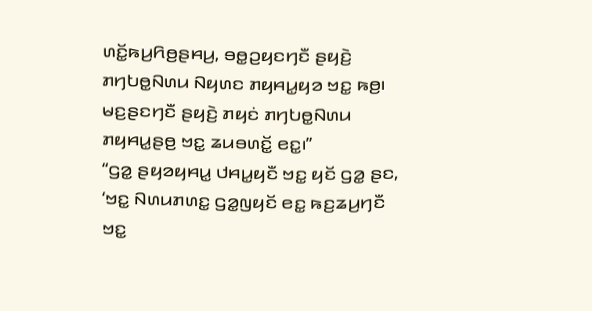ꤛꤢꤩ꤭ꤒꤣ꤬ꤖꤥ꤬ꤔꤌꤣ꤬, ꤋꤥ꤭ꤑꤟꤢꤚꤢꤪ ꤔꤟꤢꤧ꤬ ꤊꤚꤝꤥ꤭ꤡꤛꤣ ꤡꤟꤛꤢ ꤊꤟꤌꤣ꤭ꤟꤤ ꤠꤢ꤭ ꤒꤥ꤬꤯ ꤗꤢ꤬ꤔꤢꤚꤢꤪ ꤔꤟꤢꤧ꤬ ꤊꤟꤢꤦ ꤊꤚꤝꤥ꤭ꤡꤛꤣ ꤊꤟꤌꤣ꤭ꤔꤥ꤬ ꤠꤢ꤭ ꤘꤣꤋꤛꤢꤩ꤭ ꤕꤢ꤭꤯”
“ꤞꤤ꤭ ꤔꤟꤤꤟꤌꤣ꤭ ꤓꤌꤣ꤭ꤟꤢꤪ ꤠꤢ꤭ ꤟꤢꤩ ꤞꤤ꤭ ꤔꤢ, ‘ꤠꤢ꤭ ꤡꤛꤣꤊꤛꤢ꤭ ꤞꤤ꤭ꤜꤟꤢꤩ ꤕꤢ꤭ ꤒꤢ꤬ꤘꤣ꤬ꤚꤢꤪ ꤠꤢ꤭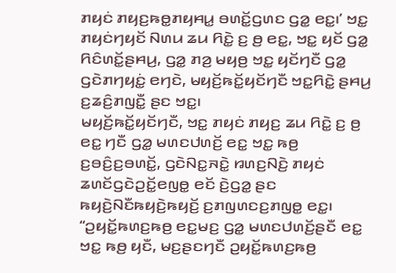ꤊꤟꤢꤦ ꤊꤟꤢ꤬ꤒꤥ꤭ꤊꤟꤌꤣ꤭ ꤋꤛꤢꤩ꤭ꤞꤛꤢ ꤞꤤ꤭ ꤕꤢ꤭꤯’ ꤠꤢ꤭ ꤊꤟꤢꤦꤚꤟꤢꤩ ꤡꤛꤣ ꤘꤣ ꤖꤢꤧ꤭ ꤢ꤬ ꤥ꤬ ꤕꤢ꤭, ꤠꤢ꤭ ꤟꤢꤩ ꤞꤤ꤭ ꤖꤢꤨꤛꤢꤩ꤭ꤔꤌꤣ꤬, ꤞꤤ꤭ ꤊꤤ꤬ ꤗꤟꤥ꤬ ꤠꤢ꤭ ꤟꤢꤩꤚꤢꤪ ꤞꤤ꤭ ꤞꤢꤧꤊꤚꤟꤢꤦ꤭ ꤕꤚꤢꤧ, ꤗꤟꤢꤩ꤬ꤒꤢꤩ꤭ꤟꤢꤩꤚꤢꤪ ꤠꤢ꤭ꤖꤢꤧ꤭ ꤔꤌꤣ꤬ ꤢ꤬ꤘꤢꤨ꤬ꤊꤜꤢꤪ꤭ ꤔꤢ ꤠꤢ꤭꤯
ꤗꤟꤢꤩ꤬ꤒꤢꤩ꤭ꤟꤢꤩꤚꤢꤪ, ꤠꤢ꤭ ꤊꤟꤢꤦ ꤊꤟꤢ꤬ ꤘꤣ ꤖꤢꤧ꤭ ꤢ꤬ ꤥ꤬ ꤕꤢ꤭ ꤚꤢꤪ ꤞꤤ꤭ ꤗꤛꤢꤓꤛꤢꤩ꤬ ꤕꤢ꤭ ꤠꤢ꤭ ꤒꤥ꤬ ꤢ꤬ꤋꤢꤨ꤬ꤢ꤬ꤋꤛꤢꤩ꤭, ꤞꤢꤧꤡꤢ꤭ꤏꤢꤧ꤭ ꤙꤛꤢ꤬ꤡꤢꤧ꤬ ꤊꤟꤢꤦ ꤘꤛꤢꤩꤞꤢꤧꤑꤢꤩ꤭ꤕꤜꤥ꤭ ꤕꤢꤩ ꤢꤧ꤬ꤞꤤ꤭ ꤔꤢ ꤒꤟꤢꤧ꤬ꤡꤢꤪꤒꤟꤢꤧ꤬ꤒꤟꤢꤩ꤬ ꤢ꤬ꤊꤜꤛꤢꤢ꤬ꤊꤜꤥ꤭ ꤕꤢ꤭꤯
“ꤑꤟꤢꤩ꤭ꤒꤛꤢ꤬ꤒꤥ꤬ ꤕꤢ꤭ꤗꤢ꤬ ꤞꤤ꤭ ꤗꤛꤢꤓꤛꤢꤩ꤬ꤔꤢꤪ ꤕꤢ꤭ ꤠꤢ꤭ ꤒꤥ꤬ ꤟꤢꤪ, ꤗꤢ꤬ꤔꤢꤚꤢꤪ ꤑꤟꤢꤩ꤭ꤒꤛꤢ꤬ꤒꤥ꤬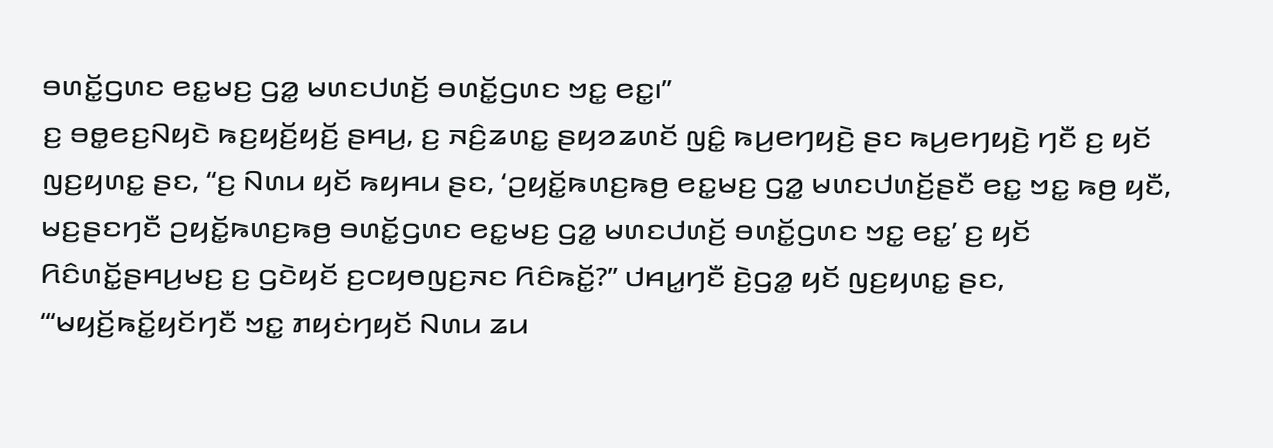ꤋꤛꤢꤩ꤭ꤞꤛꤢ ꤕꤢ꤭ꤗꤢ꤬ ꤞꤤ꤭ ꤗꤛꤢꤓꤛꤢꤩ꤬ ꤋꤛꤢꤩ꤭ꤞꤛꤢ ꤠꤢ꤭ ꤕꤢ꤭꤯”
ꤢ꤬ ꤋꤥ꤭ꤕꤢ꤬ꤡꤟꤢꤧ ꤒꤢ꤬ꤟꤢꤩ꤬ꤟꤢꤩ꤬ ꤔꤌꤣ꤬, ꤢ꤬ ꤏꤢꤨ꤬ꤘꤛꤢ꤭ ꤔꤟꤤꤘꤛꤢꤩ ꤜꤢꤨ꤭ ꤒꤣ꤬ꤕꤚꤟꤢꤧ꤬ ꤔꤢ ꤒꤣ꤬ꤕꤚꤟꤢꤧ꤬ ꤚꤢꤪ ꤢ꤬ ꤟꤢꤩ ꤜꤢ꤬ꤟꤛꤢ꤭ ꤔꤢ, “ꤢ꤬ ꤡꤛꤣ ꤟꤢꤩ ꤒꤟꤌꤣ ꤔꤢ, ‘ꤑꤟꤢꤩ꤭ꤒꤛꤢ꤬ꤒꤥ꤬ ꤕꤢ꤭ꤗꤢ꤬ ꤞꤤ꤭ ꤗꤛꤢꤓꤛꤢꤩ꤬ꤔꤢꤪ ꤕꤢ꤭ ꤠꤢ꤭ ꤒꤥ꤬ ꤟꤢꤪ, ꤗꤢ꤬ꤔꤢꤚꤢꤪ ꤑꤟꤢꤩ꤭ꤒꤛꤢ꤬ꤒꤥ꤬ ꤋꤛꤢꤩ꤭ꤞꤛꤢ ꤕꤢ꤭ꤗꤢ꤬ ꤞꤤ꤭ ꤗꤛꤢꤓꤛꤢꤩ꤬ ꤋꤛꤢꤩ꤭ꤞꤛꤢ ꤠꤢ꤭ ꤕꤢ꤭’ ꤢ꤬ ꤟꤢꤩ ꤖꤢꤨꤛꤢꤩ꤭ꤔꤌꤣ꤬ꤗꤢ꤬ ꤢ꤬ ꤞꤢꤧꤟꤢꤩ ꤢ꤬ꤍꤟꤥꤜꤢ꤬ꤏꤢ ꤖꤢꤨꤒꤢꤩ꤭?” ꤓꤌꤣ꤭ꤚꤢꤪ ꤢꤧ꤬ꤞꤤ꤭ ꤟꤢꤩ ꤜꤢ꤬ꤟꤛꤢ꤭ ꤔꤢ, “‘ꤗꤟꤢꤩ꤬ꤒꤢꤩ꤭ꤟꤢꤩꤚꤢꤪ ꤠꤢ꤭ ꤊꤟꤢꤦꤚꤟꤢꤩ ꤡꤛꤣ ꤘꤣ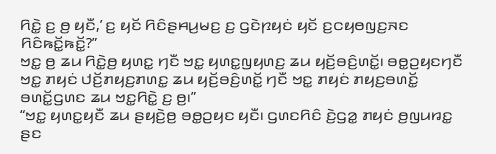ꤖꤢꤧ꤭ ꤢ꤬ ꤥ꤬ ꤟꤢꤪ,’ ꤢ꤬ ꤟꤢꤩ ꤖꤢꤨꤔꤌꤣ꤬ꤗꤢ꤬ ꤢ꤬ ꤞꤢꤧꤐꤟꤢꤦ ꤟꤢꤩ ꤢ꤬ꤍꤟꤥꤜꤢ꤬ꤏꤢ ꤖꤢꤨꤒꤢꤩ꤭ꤒꤢꤩ꤭?”
ꤠꤢ꤭ ꤥ꤬ ꤘꤣ ꤖꤢꤧ꤭ꤥ꤬ ꤟꤛꤢ꤭ ꤚꤢꤪ ꤠꤢ꤭ ꤟꤛꤢ꤭ꤜꤟꤛꤢ꤬ ꤘꤣ ꤟꤢꤩ꤬ꤋꤢꤨ꤬ꤛꤢꤩ꤭꤯ ꤋꤥ꤭ꤑꤟꤢꤚꤢꤪ ꤠꤢ꤭ ꤊꤟꤢꤦ ꤓꤢꤩ꤬ꤊꤟꤢ꤬ꤊꤛꤢ꤭ ꤘꤣ ꤟꤢꤩ꤬ꤋꤢꤨ꤬ꤛꤢꤩ꤭ ꤚꤢꤪ ꤠꤢ꤭ ꤊꤟꤢꤦ ꤊꤟꤢ꤬ꤋꤛꤢꤩ꤭ ꤋꤛꤢꤩ꤭ꤞꤛꤢ ꤘꤣ ꤠꤢ꤭ꤖꤢꤧ꤭ ꤢ꤬ ꤥ꤬꤯”
“ꤠꤢ꤭ ꤟꤛꤢ꤭ꤟꤢꤪ ꤘꤣ ꤔꤟꤢꤧ꤬ꤥ꤬ ꤋꤥ꤭ꤑꤟꤢ ꤟꤢꤪ꤯ ꤞꤛꤢꤖꤢꤨ ꤢꤧ꤬ꤞꤤ꤭ ꤊꤟꤢꤦ ꤥ꤬ꤜꤣꤙꤢ꤭ ꤔꤢ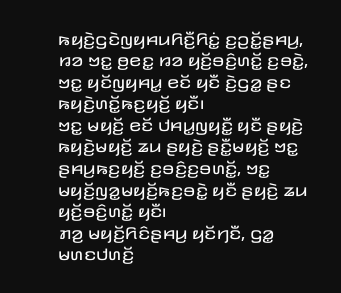ꤒꤟꤢꤧ꤬ꤞꤢꤧꤜꤟꤌꤣꤖꤢꤪ꤬ꤖꤢꤦ꤭ ꤢ꤬ꤑꤢꤩ꤭ꤔꤌꤣ꤬, ꤙꤤ ꤠꤢ꤭ ꤥ꤬ꤕꤢ꤭ ꤙꤤ ꤟꤢꤩ꤬ꤋꤢꤨ꤬ꤛꤢꤩ꤭ ꤢ꤬ꤋꤢꤧ꤭, ꤠꤢ꤭ ꤟꤢꤩꤜꤟꤌꤣ꤭ ꤕꤢꤩ ꤟꤢꤪ ꤢꤧ꤬ꤞꤤ꤭ ꤔꤢ ꤒꤟꤢꤧ꤬ꤛꤢꤩ꤭ꤒꤢ꤬ꤟꤢꤩ꤬ ꤟꤢꤪ꤯
ꤠꤢ꤭ ꤗꤟꤢꤩ꤬ ꤕꤢꤩ ꤓꤌꤣ꤭ꤜꤟꤢꤪ꤭ ꤟꤢꤪ ꤔꤟꤢꤧ꤬ ꤒꤟꤢꤧ꤬ꤗꤟꤢꤩ꤬ ꤘꤣ ꤔꤟꤢꤧ꤬ ꤔꤢꤪ꤭ꤗꤟꤢꤩ꤬ ꤠꤢ꤭ ꤔꤌꤣ꤬ꤒꤢ꤬ꤟꤢꤩ꤬ ꤢ꤬ꤋꤢꤨ꤬ꤢ꤬ꤋꤛꤢꤩ꤭, ꤠꤢ꤭ ꤗꤟꤢꤩ꤬ꤜꤤ꤭ꤗꤟꤢꤩ꤬ꤒꤢ꤬ꤋꤢꤧ꤭ ꤟꤢꤪ ꤔꤟꤢꤧ꤬ ꤘꤣ ꤟꤢꤩ꤬ꤋꤢꤨ꤬ꤛꤢꤩ꤭ ꤟꤢꤪ꤯
ꤊꤤ꤬ ꤗꤟꤢꤩ꤬ꤖꤢꤨꤔꤌꤣ꤬ ꤟꤢꤩꤚꤢꤪ, ꤞꤤ꤭ ꤗꤛꤢꤓꤛꤢꤩ꤬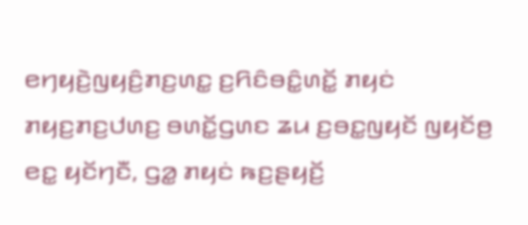ꤕꤚꤟꤢꤧ꤬ꤜꤟꤢꤨ꤬ꤊꤢ꤬ꤛꤢ꤭ ꤢ꤬ꤖꤢꤨꤋꤢꤨ꤭ꤛꤢꤩ꤭ ꤊꤟꤢꤦ ꤊꤟꤢ꤬ꤊꤢ꤬ꤓꤛꤢ꤬ ꤋꤛꤢꤩ꤭ꤞꤛꤢ ꤘꤣ ꤢ꤬ꤋꤢ꤭ꤜꤟꤢꤩ ꤜꤟꤢꤩꤥ꤬ ꤕꤢ꤭ ꤟꤢꤩꤚꤢꤪ, ꤞꤤ꤭ ꤊꤟꤢꤦ ꤒꤢ꤬ꤔꤟꤢꤩ꤬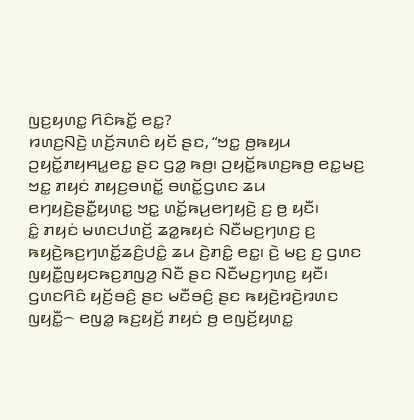ꤜꤢ꤬ꤟꤛꤢ꤭ ꤖꤢꤨꤒꤢꤩ꤭ ꤕꤢ꤭?
ꤙꤛꤢ꤬ꤡꤢꤧ꤬ ꤛꤢꤩ꤬ꤏꤛꤢꤨ ꤟꤢꤩ ꤔꤢ, “ꤠꤢ꤭ ꤥ꤬ꤒꤟꤣ ꤑꤟꤢꤩ꤭ꤊꤟꤌꤣ꤭ꤕꤢ꤭ ꤔꤢ ꤞꤤ꤭ ꤒꤥ꤬꤯ ꤑꤟꤢꤩ꤭ꤒꤛꤢ꤬ꤒꤥ꤬ ꤕꤢ꤭ꤗꤢ꤬ ꤠꤢ꤭ ꤊꤟꤢꤦ ꤊꤟꤢ꤬ꤋꤛꤢꤩ꤭ ꤋꤛꤢꤩ꤭ꤞꤛꤢ ꤘꤣ ꤕꤚꤟꤢꤧ꤬ꤔꤢꤪ꤭ꤟꤛꤢ꤭ ꤠꤢ꤭ ꤛꤢꤩ꤭ꤒꤣ꤬ꤕꤚꤟꤢꤧ꤬ ꤢ꤬ ꤥ꤬ ꤟꤢꤪ꤯
ꤢꤨ꤭ ꤊꤟꤢꤦ ꤗꤛꤢꤓꤛꤢꤩ꤬ ꤘꤤ꤭ꤒꤟꤢꤦ ꤡꤢꤪꤗꤢ꤬ꤚꤛꤢ꤬ ꤢ꤬ ꤒꤟꤢꤧ꤬ꤒꤢ꤬ꤚꤛꤢꤩ꤭ꤘꤢꤨ꤬ꤓꤢꤨ꤭ ꤘꤣ ꤢꤧ꤬ꤊꤢꤨ꤭ ꤕꤢ꤭꤯ ꤢꤧ꤬ ꤗꤢ꤬ ꤢ꤬ ꤞꤛꤢ ꤜꤟꤢꤪ꤭ꤜꤟꤢꤒꤢ꤬ꤊꤜꤤ꤬ ꤡꤢꤪ ꤔꤢ ꤡꤢꤪꤗꤢ꤬ꤚꤛꤢ꤬ ꤟꤢꤪ꤯ ꤞꤛꤢꤖꤢꤨ ꤟꤢꤩ꤬ꤋꤢꤨ꤬ ꤔꤢ ꤗꤢꤪꤋꤢꤨ꤬ ꤔꤢ ꤒꤟꤢꤧ꤬ꤙꤢꤧ꤬ꤙꤛꤢ ꤜꤟꤢꤪ꤭꤮ ꤕꤜꤤ꤭ ꤒꤢ꤬ꤟꤢꤩ꤬ ꤊꤟꤢꤦ ꤥ꤬ ꤕꤜꤢꤩ꤬ꤟꤛꤢ꤭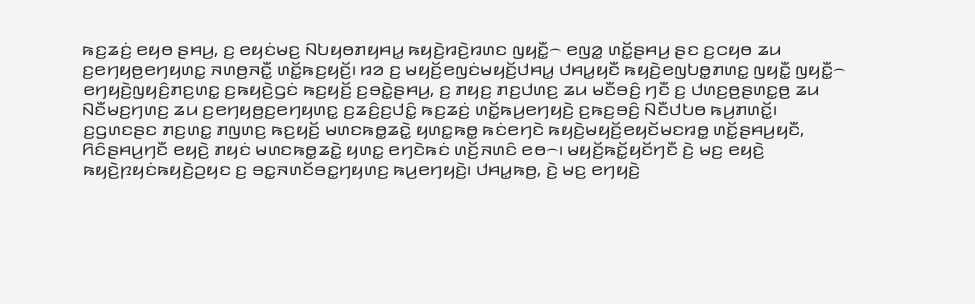ꤒꤢ꤬ꤘꤢꤦ꤬ ꤕꤟꤥ ꤔꤌꤣ꤬, ꤢ꤬ ꤕꤟꤢꤦꤗꤢ꤬ ꤡꤝꤟꤥꤊꤟꤌꤣ꤭ ꤒꤟꤢꤧ꤬ꤙꤢꤧ꤬ꤙꤛꤢ ꤜꤟꤢꤪ꤭꤮ ꤕꤜꤤ꤭ ꤛꤢꤩ꤭ꤔꤌꤣ꤬ ꤔꤢ ꤢ꤬ꤍꤟꤥ ꤘꤣ ꤢ꤬ꤕꤚꤟꤥ꤬ꤕꤚꤟꤛꤢ꤭ ꤏꤛꤥ꤬ꤏꤢꤪ꤭ ꤛꤢꤩ꤭ꤒꤢ꤬ꤟꤢꤩ꤬꤯ ꤙꤤ ꤢ꤬ ꤗꤟꤢꤩ꤬ꤕꤜꤢꤦꤗꤟꤢꤩ꤬ꤓꤌꤣ꤭ ꤓꤌꤣ꤭ꤟꤢꤪ ꤒꤟꤢꤧ꤬ꤕꤜꤝꤥ꤭ꤊꤛꤢ꤭ ꤜꤟꤢꤪ꤭ ꤜꤟꤢꤪ꤭꤮ ꤕꤚꤟꤢꤧ꤬ꤜꤟꤢꤨ꤬ꤊꤢ꤬ꤛꤢ꤭ ꤢ꤬ꤒꤟꤢꤧ꤬ꤞꤢꤦ ꤒꤢ꤬ꤟꤢꤩ꤬ ꤢ꤬ꤋꤢꤧ꤭ꤔꤌꤣ꤬, ꤢ꤬ ꤊꤟꤢ꤬ ꤊꤢ꤬ꤓꤛꤢ꤬ ꤘꤣ ꤗꤢꤪꤋꤢꤨ꤬ ꤚꤢꤪ ꤢ꤬ ꤓꤛꤢ꤬ꤥ꤬ꤔꤛꤢ꤭ꤥ꤬ ꤘꤣ ꤡꤢꤪꤗꤢ꤬ꤚꤛꤢ꤬ ꤘꤣ ꤢ꤬ꤕꤚꤟꤥ꤬ꤢ꤬ꤕꤚꤟꤛꤢ꤭ ꤢ꤬ꤘꤢꤨ꤬ꤢ꤬ꤓꤢꤨ꤭ ꤒꤢ꤬ꤘꤢꤦ꤬ ꤛꤢꤩ꤭ꤒꤣ꤬ꤕꤚꤟꤢꤧ꤬ ꤢ꤬ꤒꤢ꤬ꤋꤢꤨ꤬ ꤡꤢꤪꤓꤝꤥ ꤒꤣ꤬ꤊꤛꤢꤩ꤭꤯
ꤢ꤬ꤞꤛꤢꤔꤢ ꤊꤢ꤬ꤛꤢ꤭ ꤊꤜꤛꤢ꤬ ꤒꤢ꤬ꤟꤢꤩ꤬ ꤗꤛꤢꤒꤥ꤭ꤘꤢꤧ꤭ ꤟꤛꤢ꤭ꤒꤥ꤭ ꤒꤢꤦꤕꤚꤢꤧ ꤒꤟꤢꤧ꤬ꤗꤟꤢꤩ꤬ꤕꤟꤢꤩꤗꤢꤙꤥ꤭ ꤛꤢꤩ꤭ꤔꤌꤣ꤬ꤟꤢꤪ, ꤖꤢꤨꤔꤌꤣ꤬ꤚꤢꤪ ꤕꤟꤢꤧ꤬ ꤊꤟꤢꤦ ꤗꤛꤢꤒꤥ꤭ꤘꤢꤧ꤭ ꤟꤛꤢ꤭ ꤕꤚꤢꤧꤒꤢꤦ ꤛꤢꤩ꤬ꤏꤛꤢꤨ ꤕꤥ꤮꤯ ꤗꤟꤢꤩ꤬ꤒꤢꤩ꤭ꤟꤢꤩꤚꤢꤪ ꤢꤧ꤬ ꤗꤢ꤬ ꤕꤟꤢꤧ꤬ ꤒꤟꤢꤧ꤬ꤐꤟꤢꤦꤒꤟꤢꤧ꤬ꤑꤟꤢ ꤢ꤬ ꤋꤢ꤭ꤏꤛꤢꤩꤋꤢ꤭ꤚꤟꤛꤢ꤬ ꤒꤣ꤬ꤕꤚꤟꤢꤧ꤬꤯ ꤓꤌꤣ꤭ꤒꤥ꤬, ꤢꤧ꤬ ꤗꤢ꤬ ꤕꤚꤟꤢꤧ꤬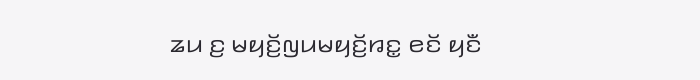ꤘꤣ ꤢ꤬ ꤗꤟꤢꤩ꤬ꤜꤣꤗꤟꤢꤩ꤬ꤙꤢ꤭ ꤕꤢꤩ ꤟꤢꤪ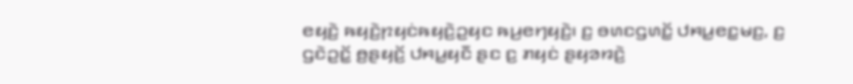ꤕꤟꤢꤧ꤬ ꤒꤟꤢꤧ꤬ꤐꤟꤢꤦꤒꤟꤢꤧ꤬ꤑꤟꤢ ꤒꤣ꤬ꤕꤚꤟꤢꤧ꤬꤯ ꤢ꤬ ꤋꤛꤢꤞꤛꤢꤩ꤭ ꤓꤌꤣ꤭ꤕꤢ꤭ꤗꤢ꤬, ꤢ꤬ ꤞꤢꤧꤑꤢꤩ꤭ ꤥ꤬ꤔꤟꤢꤩ꤬ ꤓꤌꤣ꤭ꤟꤢꤪ ꤔꤢ ꤢ꤬ ꤊꤟꤢꤦ ꤔꤟꤤꤙꤢꤧ꤬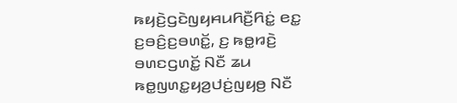ꤒꤟꤢꤧ꤬ꤞꤢꤧꤜꤟꤌꤣꤖꤢꤪ꤬ꤖꤢꤦ꤭ ꤕꤢ꤭ ꤢ꤬ꤋꤢꤨ꤬ꤢ꤬ꤋꤛꤢꤩ꤭, ꤢ꤬ ꤒꤥ꤭ꤙꤢꤧ꤬ ꤋꤛꤢꤞꤛꤢꤩ꤭ ꤡꤢꤪ ꤘꤣ ꤒꤥ꤭ꤜꤛꤢ꤭ꤟꤤ꤬ꤓꤢꤦ꤬ꤜꤟꤥ꤬ ꤡꤢꤪ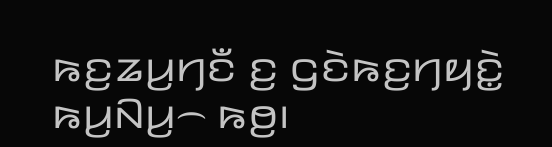ꤒꤢ꤬ꤘꤣ꤬ꤚꤢꤪ ꤢ꤬ ꤞꤢꤧꤒꤢ꤬ꤚꤟꤢꤧ꤭ ꤒꤣ꤬ꤡꤣ꤬꤮ ꤒꤥ꤬꤯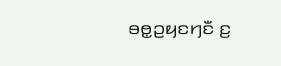ꤋꤥ꤭ꤑꤟꤢꤚꤢꤪ ꤢ꤬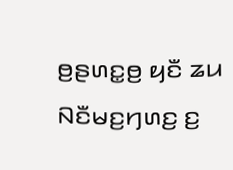ꤥ꤬ꤔꤛꤢ꤭ꤥ꤬ ꤟꤢꤪ ꤘꤣ ꤡꤢꤪꤗꤢ꤬ꤚꤛꤢ꤬ ꤢ꤬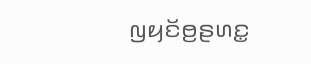ꤜꤟꤢꤩꤥ꤬ꤔꤛꤢ꤭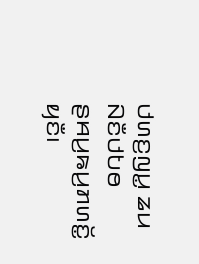ꤓꤛꤢ꤬ꤜꤣ꤭ ꤘꤣ ꤡꤢꤪꤓꤝꤥ ꤔꤌꤣ꤬ꤒꤣ꤬ꤊꤛꤢꤩ꤭ ꤟꤢꤪ꤯